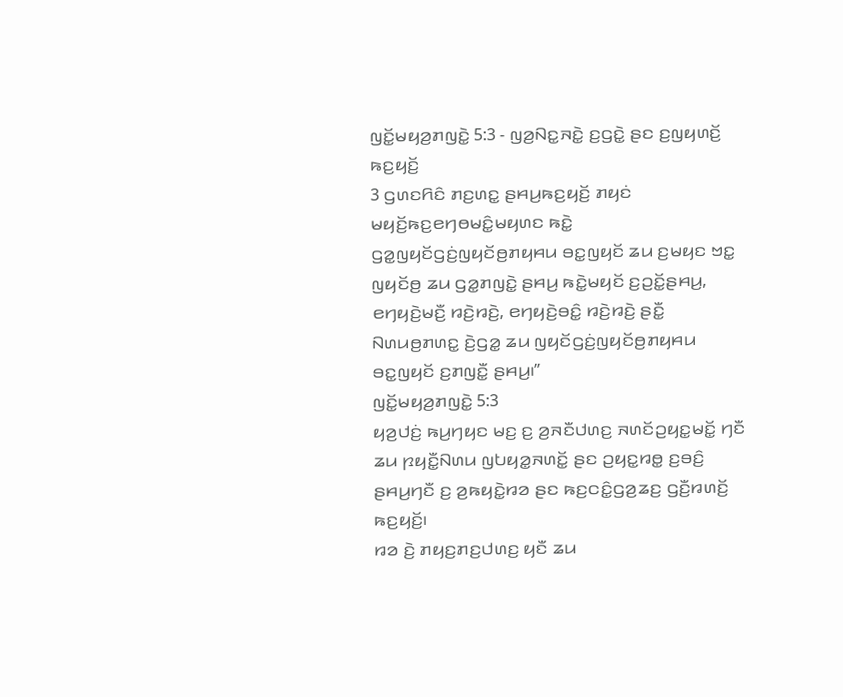ꤜꤢꤩ꤭ꤗꤟꤤ꤬ꤊꤜꤢꤧ꤭ 5:3 - ꤜꤤ꤬ꤡꤢ꤭ꤏꤢꤧ꤭ ꤢ꤬ꤞꤢꤧ꤭ ꤔꤢ ꤢ꤬ꤜꤟꤛꤢꤩ꤬ ꤒꤢ꤬ꤟꤢꤩ꤬
3 ꤞꤛꤢꤖꤢꤨ ꤊꤢ꤬ꤛꤢ꤭ ꤔꤌꤣ꤬ꤒꤢ꤬ꤟꤢꤩ꤬ ꤊꤟꤢꤦ ꤗꤟꤢꤩ꤬ꤒꤢ꤬ꤕꤚꤥꤗꤢꤨ꤭ꤗꤟꤛꤢ ꤒꤢꤧ꤭ ꤞꤤ꤭ꤜꤟꤢꤩꤞꤢꤦ꤬ꤜꤟꤢꤩꤥ꤬ꤊꤟꤌꤣ ꤋꤢ꤭ꤜꤟꤢꤩ ꤘꤣ ꤢ꤬ꤗꤟꤢ ꤠꤢ꤭ ꤜꤟꤢꤩꤥ꤬ ꤘꤣ ꤞꤤ꤭ꤊꤜꤢꤧ꤭ ꤔꤌꤣ꤬ ꤒꤢꤧ꤭ꤗꤟꤢꤩ ꤢ꤬ꤑꤢꤩ꤭ꤔꤌꤣ꤬, ꤕꤚꤟꤢꤧ꤬ꤗꤢꤪ꤬ ꤙꤢꤧ꤬ꤙꤢꤧ꤬, ꤕꤚꤟꤢꤧ꤬ꤋꤢꤨ꤭ ꤙꤢꤧ꤬ꤙꤢꤧ꤬ ꤔꤢꤪ꤭ ꤡꤛꤣꤥ꤬ꤊꤛꤢ꤭ ꤢꤧ꤬ꤞꤤ꤭ ꤘꤣ ꤜꤟꤢꤩꤞꤢꤦ꤬ꤜꤟꤢꤩꤥ꤬ꤊꤟꤌꤣ ꤋꤢ꤭ꤜꤟꤢꤩ ꤢ꤬ꤊꤜꤢꤪ꤭ ꤔꤌꤣ꤬꤯”
ꤜꤢꤩ꤭ꤗꤟꤤ꤬ꤊꤜꤢꤧ꤭ 5:3
ꤟꤤ꤬ꤓꤢꤦ꤬ ꤒꤣ꤬ꤚꤟꤢ ꤗꤢ꤬ ꤢ꤬ ꤤ꤬ꤏꤢꤪꤓꤛꤢ꤬ ꤏꤛꤢꤩꤑꤟꤢ꤭ꤗꤢꤩ꤭ ꤚꤢꤪ ꤘꤣ ꤐꤟꤢꤪ꤭ꤡꤛꤣ ꤜꤝꤟꤤ꤭ꤏꤛꤢꤩ꤭ ꤔꤢ ꤑꤟꤢ꤭ꤙꤥ꤭ ꤢ꤬ꤋꤢꤨ꤬ ꤔꤌꤣ꤬ꤚꤢꤪ ꤢ꤬ ꤤ꤬ꤒꤟꤢꤧ꤭ꤙꤤ ꤔꤢ ꤒꤢ꤬ꤍꤢꤨ꤭ꤞꤤ꤬ꤘꤢ꤬ ꤞꤢꤪ꤬ꤙꤛꤢꤩ꤬ ꤒꤢ꤬ꤟꤢꤩ꤬꤯
ꤙꤤ ꤢꤧ꤬ ꤊꤟꤢ꤬ꤊꤢ꤬ꤓꤛꤢ꤬ ꤟꤢꤪ ꤘꤣ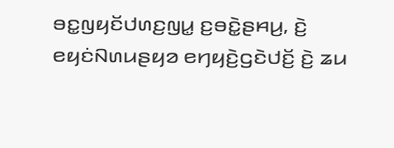ꤋꤢ꤭ꤜꤟꤢꤩꤓꤛꤢ꤬ꤜꤣ꤭ ꤢ꤬ꤋꤢꤧ꤭ꤔꤌꤣ꤬, ꤢꤧ꤬ ꤕꤟꤢꤦꤡꤛꤣꤔꤟꤤ ꤕꤚꤟꤢꤧ꤬ꤞꤢꤧꤓꤢꤩ꤬ ꤢꤧ꤬ ꤘꤣ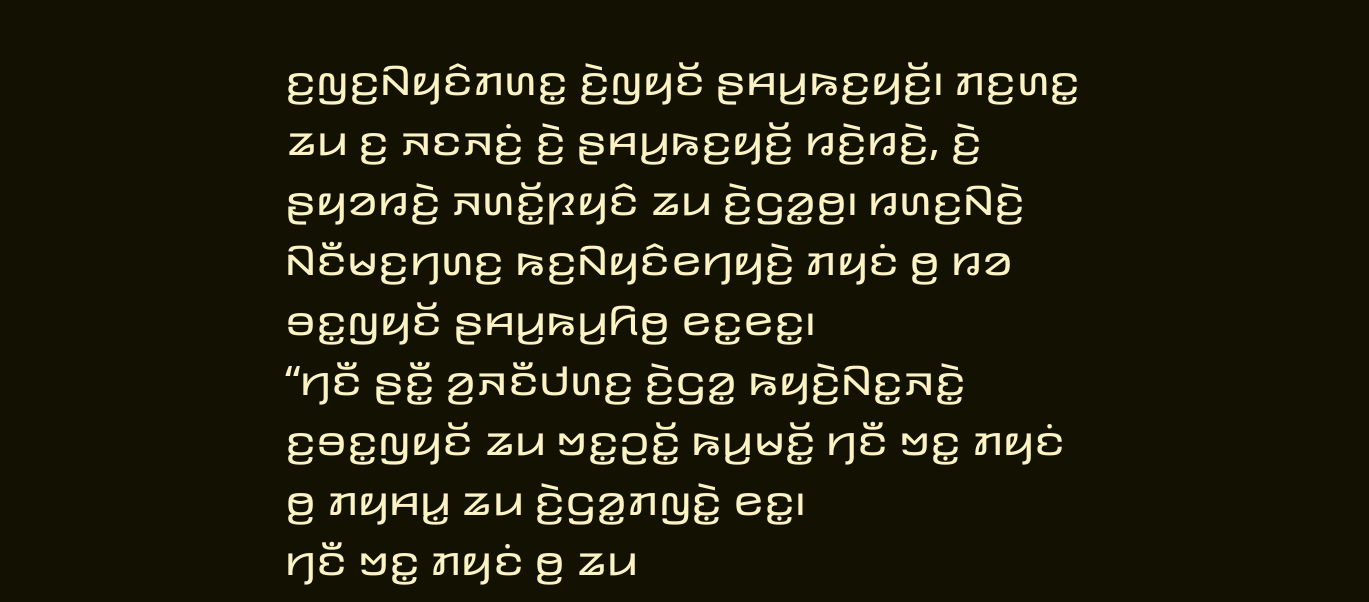ꤢ꤬ꤜꤢ꤬ꤡꤟꤢꤨꤊꤛꤢ꤭ ꤢꤧ꤬ꤜꤟꤢꤩ ꤔꤌꤣ꤬ꤒꤢ꤬ꤟꤢꤩ꤬꤯ ꤊꤢ꤬ꤛꤢ꤭ ꤘꤣ ꤢ꤬ ꤏꤢꤏꤢꤦ꤬ ꤢꤧ꤬ ꤔꤌꤣ꤬ꤒꤢ꤬ꤟꤢꤩ꤬ ꤙꤢꤧ꤬ꤙꤢꤧ꤬, ꤢꤧ꤬ ꤔꤟꤤꤙꤢꤧ꤬ ꤏꤛꤢꤩ꤭ꤐꤟꤢꤨ ꤘꤣ ꤢꤧ꤬ꤞꤤ꤭ꤥ꤬꤯ ꤙꤛꤢ꤬ꤡꤢꤧ꤬ ꤡꤢꤪꤗꤢ꤬ꤚꤛꤢ꤬ ꤒꤢ꤬ꤡꤟꤢꤨꤕꤚꤟꤢꤧ꤬ ꤊꤟꤢꤦ ꤥ꤬ ꤙꤤ ꤋꤢ꤭ꤜꤟꤢꤩ ꤔꤌꤣ꤬ꤒꤣ꤬ꤖꤥ꤬ ꤕꤢ꤭ꤕꤢ꤭꤯
“ꤚꤢꤪ ꤔꤢꤪ꤭ ꤤ꤬ꤏꤢꤪꤓꤛꤢ꤬ ꤢꤧ꤬ꤞꤤ꤭ ꤒꤟꤢꤧ꤬ꤡꤢ꤭ꤏꤢꤧ꤭ ꤢ꤬ꤋꤢ꤭ꤜꤟꤢꤩ ꤘꤣ ꤠꤢ꤭ꤑꤢꤩ꤭ ꤒꤣ꤬ꤗꤢꤩ꤭ ꤚꤢꤪ ꤠꤢ꤭ ꤊꤟꤢꤦ ꤥ꤬ ꤊꤟꤌꤣ꤭ ꤘꤣ ꤢꤧ꤬ꤞꤤ꤭ꤊꤜꤢꤧ꤭ ꤕꤢ꤭꤯
ꤚꤢꤪ ꤠꤢ꤭ ꤊꤟꤢꤦ ꤥ꤬ ꤘꤣ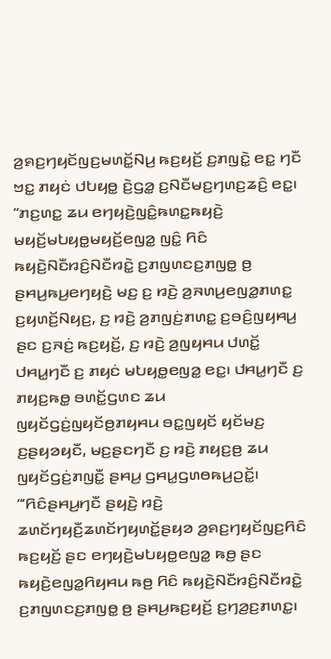ꤤ꤬ꤎꤢ꤬ꤚꤟꤢꤩꤜꤢ꤬ꤗꤛꤢꤩ꤭ꤡꤣ꤬ ꤒꤢ꤬ꤟꤢꤩ꤬ ꤢ꤬ꤊꤜꤢꤧ꤭ ꤕꤢ꤭ ꤚꤢꤪ ꤠꤢ꤭ ꤊꤟꤢꤦ ꤓꤝꤟꤥ꤭ ꤢꤧ꤬ꤞꤤ꤭ ꤢ꤬ꤡꤢꤪꤗꤢ꤬ꤚꤛꤢ꤬ꤘꤢꤨ꤬ ꤕꤢ꤭꤯
“ꤊꤢ꤬ꤛꤢ꤭ ꤘꤣ ꤕꤚꤟꤢꤧ꤬ꤜꤢꤨ꤭ꤒꤛꤢ꤭ꤒꤟꤢꤧ꤬ ꤗꤟꤢꤩ꤬ꤗꤝꤟꤥ꤭ꤗꤟꤢꤩ꤬ꤕꤜꤤ꤭ ꤜꤢꤨ꤭ ꤖꤢꤨ ꤒꤟꤢꤧ꤬ꤡꤢꤪꤙꤢꤨ꤬ꤡꤢꤪꤙꤢꤧ꤭ ꤢ꤬ꤊꤜꤛꤢꤢ꤬ꤊꤜꤥ꤭ ꤥ꤬ ꤔꤌꤣ꤬ꤒꤣ꤬ꤕꤚꤟꤢꤧ꤬ ꤗꤢ꤬ ꤢ꤬ ꤙꤢꤧ꤬ ꤤ꤬ꤏꤛꤣ꤬ꤕꤜꤤ꤭ꤊꤛꤢ꤭ ꤢ꤬ꤟꤛꤢꤩ꤬ꤡꤟꤢ꤬, ꤢ꤬ ꤙꤢꤧ꤬ ꤤ꤬ꤊꤜꤢꤦ꤬ꤊꤛꤢ꤭ ꤢ꤬ꤋꤢꤨ꤬ꤜꤟꤌꤣ꤬ ꤔꤢ ꤢ꤬ꤏꤢꤦ꤬ ꤒꤢ꤬ꤟꤢꤩ꤬, ꤢ꤬ ꤙꤢꤧ꤬ ꤤ꤬ꤜꤟꤌꤣ ꤓꤛꤢꤩ꤭ ꤓꤌꤣ꤭ꤚꤢꤪ ꤢ꤬ ꤊꤟꤢꤦ ꤗꤝꤟꤥ꤭ꤕꤜꤤ꤭ ꤕꤢ꤭꤯ ꤓꤌꤣ꤭ꤚꤢꤪ ꤢ꤬ ꤊꤟꤢ꤬ꤒꤥ꤭ ꤋꤛꤢꤩ꤭ꤞꤛꤢ ꤘꤣ ꤜꤟꤢꤩꤞꤢꤦ꤬ꤜꤟꤢꤩꤥ꤬ꤊꤟꤌꤣ ꤋꤢ꤭ꤜꤟꤢꤩ ꤟꤢꤩꤗꤢ꤬ ꤢ꤬ꤔꤟꤤꤟꤢꤪ, ꤗꤢ꤬ꤔꤢꤚꤢꤪ ꤢ꤬ ꤙꤢꤧ꤬ ꤊꤟꤢ꤬ꤥ꤬ ꤘꤣ ꤜꤟꤢꤩꤞꤢꤦ꤬ꤊꤜꤢꤪ꤭ ꤔꤌꤣ꤬ ꤞꤌꤣ꤭ꤞꤛꤥꤒꤣ꤬ꤑꤢꤩ꤭꤯
“‘ꤖꤢꤨꤔꤌꤣ꤬ꤚꤢꤪ ꤔꤟꤢꤧ꤬ ꤙꤢꤧ꤬ ꤘꤛꤢꤩꤚꤟꤢꤪ꤬ꤘꤛꤢꤩꤚꤟꤛꤢꤩ꤭ꤔꤟꤤ ꤤ꤬ꤎꤢ꤬ꤚꤟꤢꤩꤜꤢ꤬ꤖꤢꤨ ꤒꤢ꤬ꤟꤢꤩ꤬ ꤔꤢ ꤕꤚꤟꤢꤧ꤬ꤗꤝꤟꤥ꤭ꤕꤜꤤ꤭ ꤒꤥ꤬ ꤔꤢ ꤒꤟꤢꤧ꤬ꤕꤜꤤ꤭ꤖꤟꤌꤣ ꤒꤥ꤬ ꤖꤢꤨ ꤒꤟꤢꤧ꤬ꤡꤢꤪꤙꤢꤨ꤬ꤡꤢꤪꤙꤢꤧ꤭ ꤢ꤬ꤊꤜꤛꤢꤢ꤬ꤊꤜꤥ꤭ ꤥ꤬ ꤔꤌꤣ꤬ꤒꤢ꤬ꤟꤢꤩ꤬ ꤢ꤬ꤚꤤ꤬ꤢ꤬ꤊꤛꤢ꤭꤯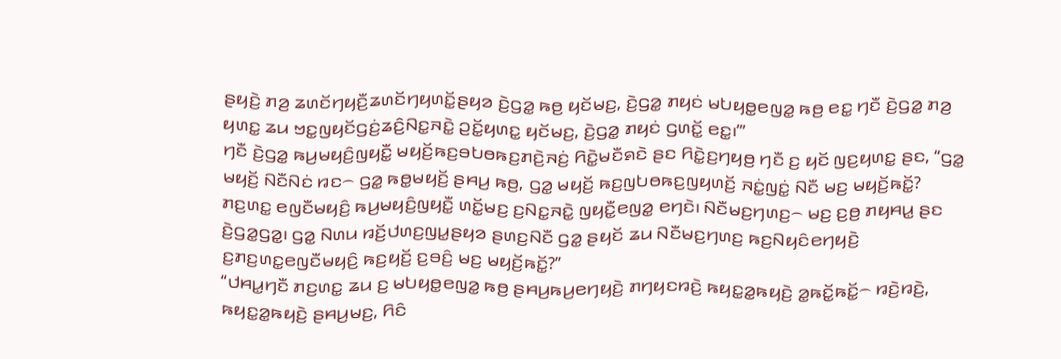ꤔꤟꤢꤧ꤬ ꤊꤤ꤬ ꤘꤛꤢꤩꤚꤟꤢꤪ꤬ꤘꤛꤢꤩꤚꤟꤛꤢꤩ꤭ꤔꤟꤤ ꤢꤧ꤬ꤞꤤ꤭ ꤒꤥ꤬ ꤟꤢꤩꤗꤢ꤬, ꤢꤧ꤬ꤞꤤ꤭ ꤊꤟꤢꤦ ꤗꤝꤟꤥ꤭ꤕꤜꤤ꤭ ꤒꤥ꤬ ꤕꤢ꤭ ꤚꤢꤪ ꤢꤧ꤬ꤞꤤ꤭ ꤊꤤ꤬ ꤟꤛꤢ꤭ ꤘꤣ ꤠꤢ꤭ꤜꤟꤢꤩꤞꤢꤦ꤬ꤘꤢꤨ꤬ꤡꤢ꤭ꤏꤢꤧ꤭ ꤑꤢꤩ꤭ꤟꤛꤢ꤭ ꤟꤢꤩꤗꤢ꤬, ꤢꤧ꤬ꤞꤤ꤭ ꤊꤟꤢꤦ ꤞꤛꤢꤩ꤭ ꤕꤢ꤭꤯’”
ꤚꤢꤪ ꤢꤧ꤬ꤞꤤ꤭ ꤒꤣ꤬ꤗꤟꤢꤨ꤬ꤜꤟꤢꤪ꤭ ꤗꤟꤢꤩ꤬ꤒꤢ꤬ꤋꤝꤥꤒꤢ꤬ꤊꤢꤧ꤬ꤏꤢꤦ꤬ ꤖꤢꤧ꤭ꤗꤢꤪꤎꤢꤧ ꤔꤢ ꤖꤢꤧ꤭ꤢ꤬ꤚꤟꤥ꤬ ꤚꤢꤪ ꤢ꤬ ꤟꤢꤩ ꤜꤢ꤬ꤟꤛꤢ꤭ ꤔꤢ, “ꤞꤤ꤭ ꤗꤟꤢꤩ꤬ ꤡꤢꤪꤡꤢꤦ ꤙꤢ꤮ ꤞꤤ꤭ ꤒꤥ꤭ꤗꤟꤢꤩ꤬ ꤔꤌꤣ꤬ ꤒꤥ꤬, ꤞꤤ꤭ ꤗꤟꤢꤩ꤬ ꤒꤢ꤬ꤜꤝꤥꤒꤢ꤬ꤜꤟꤛꤢꤩ꤬ ꤏꤢꤦ꤭ꤜꤢꤦ꤭ ꤡꤢꤪ ꤗꤢ꤬ ꤗꤟꤢꤩ꤬ꤒꤢꤩ꤭? ꤊꤢ꤬ꤛꤢ꤭ ꤕꤜꤢꤪꤗꤟꤢꤨ꤬ ꤒꤣ꤬ꤗꤟꤢꤨ꤬ꤜꤟꤢꤪ꤭ ꤛꤢꤩ꤭ꤗꤢ꤬ ꤢ꤬ꤡꤢ꤭ꤏꤢꤧ꤭ ꤜꤟꤢꤪ꤭ꤕꤜꤤ꤭ ꤕꤚꤢꤧ꤯ ꤡꤢꤪꤗꤢ꤬ꤚꤛꤢ꤬꤮ ꤗꤢ꤬ ꤢ꤬ꤥ꤬ ꤊꤟꤌꤣ꤭ ꤔꤢ ꤢꤧ꤬ꤞꤤ꤭ꤞꤤ꤭꤯ ꤞꤤ꤭ ꤡꤛꤣ ꤙꤢꤩ꤬ꤓꤛꤢ꤬ꤜꤣ꤭ꤔꤟꤤ ꤔꤛꤢ꤬ꤡꤢꤪ ꤞꤤ꤭ ꤔꤟꤢꤩ ꤘꤣ ꤡꤢꤪꤗꤢ꤬ꤚꤛꤢ꤬ ꤒꤢ꤬ꤡꤟꤢꤨꤕꤚꤟꤢꤧ꤬ ꤢ꤬ꤊꤢ꤬ꤛꤢ꤭ꤕꤜꤢꤪꤗꤟꤢꤨ꤬ ꤒꤢ꤬ꤟꤢꤩ꤬ ꤢ꤬ꤋꤢꤨ꤬ ꤗꤢ꤬ ꤗꤟꤢꤩ꤬ꤒꤢꤩ꤭?”
“ꤓꤌꤣ꤭ꤚꤢꤪ ꤊꤢ꤬ꤛꤢ꤭ ꤘꤣ ꤢ꤬ ꤗꤝꤟꤥ꤭ꤕꤜꤤ꤭ ꤒꤥ꤬ ꤔꤌꤣ꤬ꤒꤣ꤬ꤕꤚꤟꤢꤧ꤬ ꤊꤚꤟꤢꤙꤢꤧ꤬ ꤒꤟꤢ꤭ꤤ꤭ꤒꤟꤢꤧ꤬ ꤤ꤭ꤒꤢꤩ꤭ꤒꤢꤩ꤭꤮ ꤙꤢꤧ꤬ꤙꤢꤧ꤬, ꤒꤟꤢ꤭ꤤ꤭ꤒꤟꤢꤧ꤬ ꤔꤌꤣ꤬ꤗꤢ꤬, ꤖꤢꤨ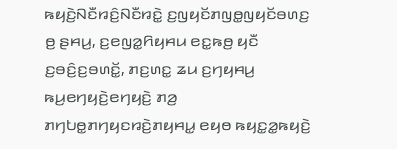ꤒꤟꤢꤧ꤬ꤡꤢꤪꤙꤢꤨ꤬ꤡꤢꤪꤙꤢꤧ꤭ ꤢ꤬ꤜꤟꤢꤩꤊꤜꤥ꤭ꤜꤟꤢꤩꤋꤛꤢ꤬ ꤥ꤬ ꤔꤌꤣ꤬, ꤢ꤬ꤕꤜꤤ꤭ꤖꤟꤌꤣ ꤕꤢ꤭ꤒꤥ꤬ ꤟꤢꤪ ꤢ꤬ꤋꤢꤨ꤬ꤢ꤬ꤋꤛꤢꤩ꤭, ꤊꤢ꤬ꤛꤢ꤭ ꤘꤣ ꤢ꤬ꤚꤟꤌꤣ꤬ ꤒꤣ꤬ꤕꤚꤟꤢꤧ꤬ꤕꤚꤟꤢꤧ꤬ ꤊꤤ꤬ ꤊꤚꤝꤥ꤭ꤊꤚꤟꤢꤙꤢꤧ꤬ꤊꤟꤌꤣ꤭ ꤕꤟꤥ ꤒꤟꤢ꤭ꤤ꤭ꤒꤟꤢꤧ꤬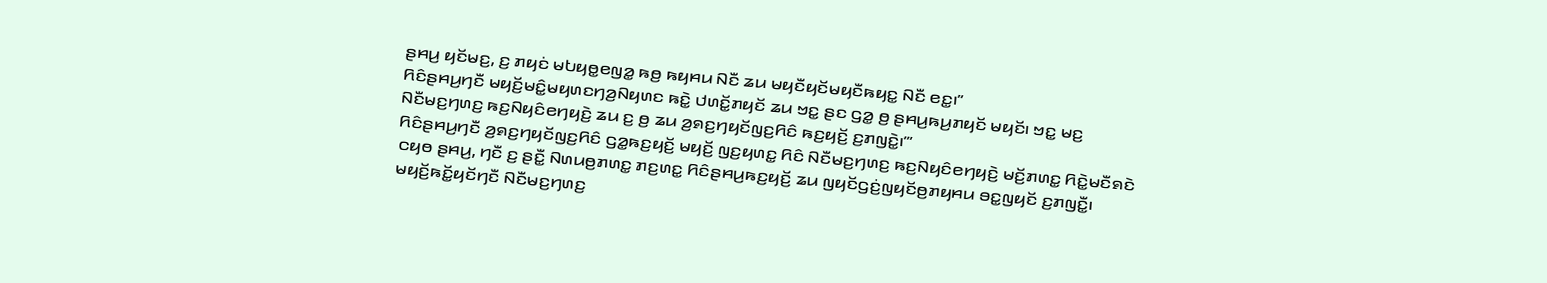ꤔꤌꤣ꤬ ꤟꤢꤩꤗꤢ꤬, ꤢ꤬ ꤊꤟꤢꤦ ꤗꤝꤟꤥ꤭ꤕꤜꤤ꤭ ꤒꤥ꤬ ꤒꤟꤌꤣ ꤡꤢꤪ ꤘꤣ ꤗꤟꤢꤪꤟꤢꤩꤗꤟꤢꤪꤒꤟꤢ꤭ ꤡꤢꤪ ꤕꤢ꤭꤯”
ꤖꤢꤨꤔꤌꤣ꤬ꤚꤢꤪ ꤗꤟꤢꤩ꤬ꤗꤢꤨ꤭ꤗꤟꤛꤢꤚꤤ꤬ꤡꤟꤛꤢ ꤒꤢꤧ꤭ ꤓꤛꤢꤩ꤭ꤊꤟꤢꤩ ꤘꤣ ꤠꤢ꤭ ꤔꤢ ꤞꤤ꤭ ꤥ꤬ ꤔꤌꤣ꤬ꤒꤣ꤬ꤊꤟꤢꤩ ꤗꤟꤢꤩ꤯ ꤠꤢ꤭ ꤗꤢ꤬ ꤡꤢꤪꤗꤢ꤬ꤚꤛꤢ꤬ ꤒꤢ꤬ꤡꤟꤢꤨꤕꤚꤟꤢꤧ꤬ ꤘꤣ ꤢ꤬ ꤥ꤬ ꤘꤣ ꤤ꤬ꤎꤢ꤬ꤚꤟꤢꤩꤜꤢ꤬ꤖꤢꤨ ꤒꤢ꤬ꤟꤢꤩ꤬ ꤢ꤬ꤊꤜꤢꤧ꤭꤯’”
ꤖꤢꤨꤔꤌꤣ꤬ꤚꤢꤪ ꤤ꤬ꤎꤢ꤬ꤚꤟꤢꤩꤜꤢ꤬ꤖꤢꤨ ꤞꤤ꤭ꤒꤢ꤬ꤟꤢꤩ꤬ ꤗꤟꤢꤩ꤬ ꤜꤢ꤬ꤟꤛꤢ꤭ ꤖꤢꤨ ꤡꤢꤪꤗꤢ꤬ꤚꤛꤢ꤬ ꤒꤢ꤬ꤡꤟꤢꤨꤕꤚꤟꤢꤧ꤬ ꤗꤢꤩ꤬ꤊꤛꤢ꤭ ꤖꤢꤧ꤭ꤗꤢꤪꤎꤢꤧ ꤍꤟꤥ ꤔꤌꤣ꤬, ꤚꤢꤪ ꤢ꤬ ꤔꤢꤪ꤭ ꤡꤛꤣꤥ꤬ꤊꤛꤢ꤭ ꤊꤢ꤬ꤛꤢ꤭ ꤖꤢꤨꤔꤌꤣ꤬ꤒꤢ꤬ꤟꤢꤩ꤬ ꤘꤣ ꤜꤟꤢꤩꤞꤢꤦ꤬ꤜꤟꤢꤩꤥ꤬ꤊꤟꤌꤣ ꤋꤢ꤭ꤜꤟꤢꤩ ꤢ꤬ꤊꤜꤢꤪ꤭꤯
ꤗꤟꤢꤩ꤬ꤒꤢꤩ꤭ꤟꤢꤩꤚꤢꤪ ꤡꤢꤪꤗꤢ꤬ꤚꤛꤢ꤬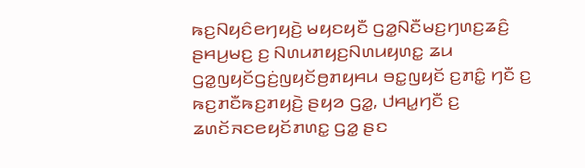ꤒꤢ꤬ꤡꤟꤢꤨꤕꤚꤟꤢꤧ꤬ ꤗꤟꤢꤟꤢꤪ ꤞꤤ꤭ꤡꤢꤪꤗꤢ꤬ꤚꤛꤢ꤬ꤘꤢꤨ꤬ ꤔꤌꤣ꤬ꤗꤢ꤬ ꤢ꤬ ꤡꤛꤣꤊꤟꤢ꤬ꤡꤛꤣꤟꤛꤢ꤭ ꤘꤣ ꤞꤤ꤭ꤜꤟꤢꤩꤞꤢꤦ꤬ꤜꤟꤢꤩꤥ꤬ꤊꤟꤌꤣ ꤋꤢ꤭ꤜꤟꤢꤩ ꤢ꤬ꤊꤢꤨ꤭ ꤚꤢꤪ ꤢ꤬ ꤒꤢ꤬ꤊꤢꤪꤒꤢ꤬ꤊꤟꤢꤧ꤬ ꤔꤟꤤ ꤞꤤ꤭, ꤓꤌꤣ꤭ꤚꤢꤪ ꤢ꤬ ꤘꤛꤢꤩꤏꤢꤕꤟꤢꤩꤊꤛꤢ꤭ ꤞꤤ꤭ ꤔꤢ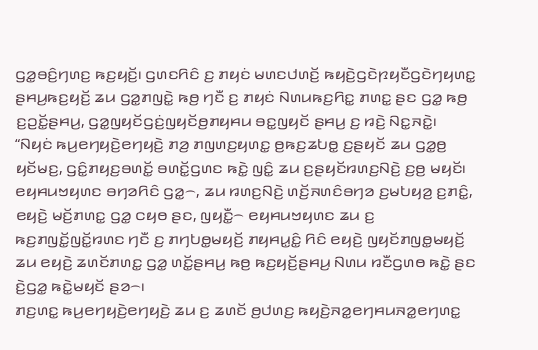ꤞꤤ꤭ꤋꤢꤨ꤬ꤚꤛꤢ꤬ ꤒꤢ꤬ꤟꤢꤩ꤬꤯ ꤞꤛꤢꤖꤢꤨ ꤢ꤬ ꤊꤟꤢꤦ ꤗꤛꤢꤓꤛꤢꤩ꤬ ꤒꤟꤢꤧ꤬ꤞꤢꤧꤐꤟꤢꤪꤞꤢꤧꤚꤟꤛꤢ꤭ ꤔꤌꤣ꤬ꤒꤢ꤬ꤟꤢꤩ꤬ ꤘꤣ ꤞꤤ꤭ꤊꤜꤢꤧ꤭ ꤒꤥ꤬ ꤚꤢꤪ ꤢ꤬ ꤊꤟꤢꤦ ꤡꤛꤣꤒꤢ꤬ꤖꤢ꤭ ꤊꤛꤢ꤭ ꤔꤢ ꤞꤤ꤭ ꤒꤥ꤬ ꤢ꤬ꤑꤢꤩ꤭ꤔꤌꤣ꤬, ꤞꤤ꤭ꤜꤟꤢꤩꤞꤢꤦ꤬ꤜꤟꤢꤩꤥ꤬ꤊꤟꤌꤣ ꤋꤢ꤭ꤜꤟꤢꤩ ꤔꤌꤣ꤬ ꤢ꤬ ꤙꤢꤧ꤬ ꤡꤢ꤭ꤏꤢꤧ꤭꤯
“ꤡꤟꤢꤦ ꤒꤣ꤬ꤕꤚꤟꤢꤧ꤬ꤕꤚꤟꤢꤧ꤬ ꤊꤤ꤬ ꤊꤜꤛꤢ꤬ꤟꤛꤢ꤭ ꤥ꤬ꤒꤢ꤬ꤘꤝꤥ꤭ ꤢ꤬ꤔꤟꤢꤩ ꤘꤣ ꤞꤤ꤭ꤥ꤬ ꤟꤢꤩꤗꤢ꤬, ꤞꤢꤨ꤭ꤊꤟꤢ꤬ꤋꤛꤢꤩ꤭ ꤋꤛꤢꤩ꤭ꤞꤛꤢ ꤒꤢꤧ꤭ ꤜꤢꤨ꤭ ꤘꤣ ꤢ꤬ꤔꤟꤢꤩꤙꤛꤢ꤬ꤡꤢꤧ꤬ ꤢ꤬ꤥ꤬ ꤗꤟꤢꤩ꤯
ꤕꤟꤌꤣꤠꤟꤛꤢ ꤋꤚꤤꤖꤢꤨ ꤞꤤ꤭꤮, ꤘꤣ ꤙꤛꤢ꤬ꤡꤢꤧ꤬ ꤛꤢꤩ꤬ꤏꤛꤢꤨꤋꤚꤤ ꤢ꤬ꤗꤝꤟꤤ꤬ ꤢ꤬ꤊꤢꤨ꤭, ꤕꤟꤢꤧ꤬ ꤗꤢꤩ꤬ꤊꤛꤢ꤭ ꤞꤤ꤭ ꤍꤟꤥ ꤔꤢ, ꤜꤟꤢꤪ꤭꤮ ꤕꤟꤌꤣꤠꤟꤛꤢ ꤘꤣ ꤢ꤬ ꤒꤢ꤬ꤊꤜꤢꤩ꤭ꤜꤢꤩ꤭ꤙꤛꤢ ꤚꤢꤪ ꤢ꤬ ꤊꤚꤝꤥ꤭ꤗꤟꤢꤩ꤬ ꤊꤟꤌꤣ꤭ꤢꤨ꤭ ꤖꤢꤨ ꤕꤟꤢꤧ꤬ ꤜꤟꤢꤩꤊꤜꤥ꤭ꤗꤟꤢꤩ꤬ ꤘꤣ ꤕꤟꤢꤧ꤬ ꤘꤛꤢꤩꤊꤛꤢ꤭ ꤞꤤ꤭ ꤛꤢꤩ꤭ꤔꤌꤣ꤬ ꤒꤥ꤬ ꤒꤢ꤬ꤟꤢꤩ꤬ꤔꤌꤣ꤬ ꤡꤛꤣ ꤙꤢꤪꤞꤛꤥ ꤒꤢꤧ꤭ ꤔꤢ ꤢꤧ꤬ꤞꤤ꤭ ꤒꤢꤧ꤭ꤗꤟꤢꤩ ꤔꤤ꤮꤯
ꤊꤢ꤬ꤛꤢ꤭ ꤒꤣ꤬ꤕꤚꤟꤢꤧ꤬ꤕꤚꤟꤢꤧ꤬ ꤘꤣ ꤢ꤬ ꤘꤛꤢꤩ ꤥ꤬ꤓꤛꤢ꤬ ꤒꤟꤢꤧ꤬ꤏꤤ꤭ꤕꤚꤌꤣꤏꤤ꤭ꤕꤚꤛꤢ꤭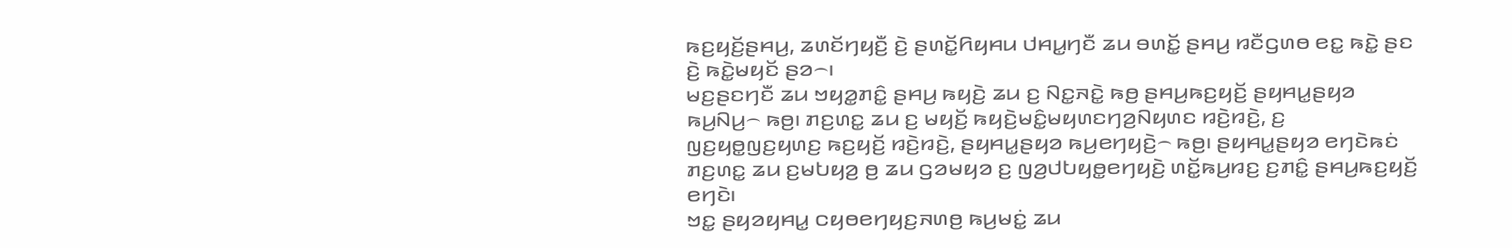ꤒꤢ꤬ꤟꤢꤩ꤬ꤔꤌꤣ꤬, ꤘꤛꤢꤩꤚꤟꤢꤪ꤬ ꤢꤧ꤬ ꤔꤛꤢꤩ꤭ꤖꤟꤌꤣ ꤓꤌꤣ꤭ꤚꤢꤪ ꤘꤣ ꤋꤛꤢꤩ꤭ ꤔꤌꤣ꤬ ꤙꤢꤪꤞꤛꤥ ꤕꤢ꤭ ꤒꤢꤧ꤭ ꤔꤢ ꤢꤧ꤬ ꤒꤢꤧ꤭ꤗꤟꤢꤩ ꤔꤤ꤮꤯
ꤗꤢ꤬ꤔꤢꤚꤢꤪ ꤘꤣ ꤠꤟꤤ꤭ꤊꤢꤨ꤭ ꤔꤌꤣ꤬ ꤒꤟꤢꤧ꤬ ꤘꤣ ꤢ꤬ ꤡꤢ꤭ꤏꤢꤧ꤭ ꤒꤥ꤬ ꤔꤌꤣ꤬ꤒꤢ꤬ꤟꤢꤩ꤬ ꤔꤟꤌꤣ꤭ꤔꤟꤤ ꤒꤣ꤬ꤡꤣ꤬꤮ ꤒꤥ꤬꤯ ꤊꤢ꤬ꤛꤢ꤭ ꤘꤣ ꤢ꤬ ꤗꤟꤢꤩ꤬ ꤒꤟꤢꤧ꤬ꤗꤢꤨ꤭ꤗꤟꤛꤢꤚꤤ꤬ꤡꤟꤛꤢ ꤙꤢꤧ꤬ꤙꤢꤧ꤬, ꤢ꤬ ꤜꤢ꤬ꤟꤥ꤭ꤜꤢ꤬ꤟꤛꤢ꤬ ꤒꤢ꤬ꤟꤢꤩ꤬ ꤙꤢꤧ꤬ꤙꤢꤧ꤬, ꤔꤟꤌꤣ꤭ꤔꤟꤤ ꤒꤣ꤬ꤕꤚꤟꤢꤧ꤬꤮ ꤒꤥ꤬꤯ ꤔꤟꤌꤣ꤭ꤔꤟꤤ ꤕꤚꤢꤧꤒꤢꤦ ꤊꤢ꤬ꤛꤢ꤭ ꤘꤣ ꤢ꤬ꤗꤝꤟꤤ꤬ ꤥ꤬ ꤘꤣ ꤞꤤꤗꤟꤤ ꤢ꤬ ꤜꤤ꤬ꤓꤝꤟꤥ꤭ꤕꤚꤟꤢꤧ꤬ ꤛꤢꤩ꤭ꤒꤣ꤬ꤙꤢ꤬ ꤢ꤬ꤊꤢꤨ꤭ ꤔꤌꤣ꤬ꤒꤢ꤬ꤟꤢꤩ꤬ ꤕꤚꤢꤧ꤯
ꤠꤢ꤭ ꤔꤟꤤꤟꤌꤣ꤭ ꤍꤟꤥꤕꤚꤟꤢ꤬ꤏꤛꤥ꤬ ꤒꤣ꤬ꤗꤢꤦ꤭ ꤘꤣ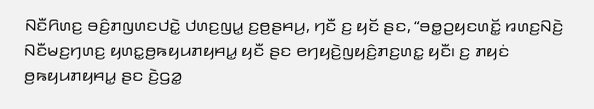ꤡꤢꤪꤖꤛꤢ꤬ ꤋꤢꤨ꤬ꤊꤜꤛꤢꤓꤢꤧ꤭ ꤓꤛꤢ꤬ꤜꤣ꤭ ꤢ꤬ꤥ꤬ꤔꤌꤣ꤬, ꤚꤢꤪ ꤢ꤬ ꤟꤢꤩ ꤔꤢ, “ꤋꤥ꤭ꤑꤟꤢꤛꤢꤩ꤭ ꤙꤛꤢ꤬ꤡꤢꤧ꤬ ꤡꤢꤪꤗꤢ꤬ꤚꤛꤢ꤬ ꤟꤛꤢ꤭ꤥ꤬ꤒꤟꤣꤊꤟꤌꤣ꤭ ꤟꤢꤪ ꤔꤢ ꤕꤚꤟꤢꤧ꤬ꤜꤟꤢꤨ꤬ꤊꤢ꤬ꤛꤢ꤭ ꤟꤢꤪ꤯ ꤢ꤬ ꤊꤟꤢꤦ ꤥ꤬ꤒꤟꤣꤊꤟꤌꤣ꤭ ꤔꤢ ꤢꤧ꤬ꤞꤤ꤭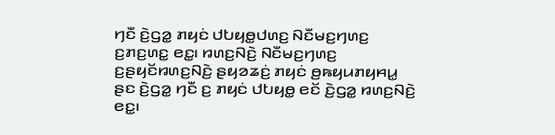ꤚꤢꤪ ꤢꤧ꤬ꤞꤤ꤭ ꤊꤟꤢꤦ ꤓꤝꤟꤥ꤭ꤓꤛꤢ꤬ ꤡꤢꤪꤗꤢ꤬ꤚꤛꤢ꤬ ꤢ꤬ꤊꤢ꤬ꤛꤢ꤭ ꤕꤢ꤭꤯ ꤙꤛꤢ꤬ꤡꤢꤧ꤬ ꤡꤢꤪꤗꤢ꤬ꤚꤛꤢ꤬ ꤢ꤬ꤔꤟꤢꤩꤙꤛꤢ꤬ꤡꤢꤧ꤬ ꤔꤟꤤꤘꤢꤦ꤬ ꤊꤟꤢꤦ ꤥ꤬ꤒꤟꤣꤊꤟꤌꤣ꤭ ꤔꤢ ꤢꤧ꤬ꤞꤤ꤭ ꤚꤢꤪ ꤢ꤬ ꤊꤟꤢꤦ ꤓꤝꤟꤥ꤭ ꤕꤢꤩ ꤢꤧ꤬ꤞꤤ꤭ ꤙꤛꤢ꤬ꤡꤢꤧ꤬ ꤕꤢ꤭꤯